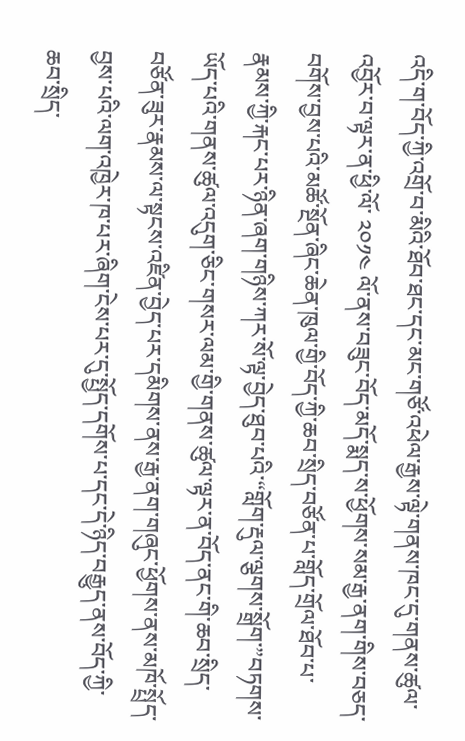འདི་ག་བོད་ཀྱི་འགྲོ་བ་མིའི་ཐོབ་ཐང་དང་མང་གཙོ་འཕེལ་རྒྱས་ལྟེ་གནས་ཁང་དུ་གནས་ཚུལ་འབྱོར་བ་ལྟར་ན་ཕྱི་ལོ་ ༢༠༡༤ ལོ་ནས་བཟུང་བོད་མདོ་སྨད་ས་ཕྱོགས་སམ་རྒྱ་ནག་གིས་བཅད་བགོས་བྱས་པའི་མཚོ་སྔོན་ཞིང་ཆེན་ཁུལ་གྱི་བོད་ཀྱི་ཆབ་སྲིད་བཙོན་པ་གློད་གྲོལ་ཐོབ་པ་རྣམས་ཀྱི་རྐང་པར་ཉིན་ཞག་གཉིས་ཀར་སོ་ལྟ་བྱེད་ཐུབ་པའི་“གློག་རྡུལ་ལྕགས་སྒྲོག་”བཏགས་ཡོད་པའི་གནས་ཚུལ་འདུག་ཅིང་གསར་ལམ་གྱི་གནས་ཚུལ་ལྟར་ན་བོད་ནང་གི་ཆབ་སྲིད་བཙོན་ཟུར་རྣམས་ལ་སྟངས་འཛིན་བྱེད་པར་དམིགས་ནས་རྒྱ་ནག་གཞུང་ཕྱོགས་ནས་མཁོ་སྤྲོད་བྱས་པའི་ལག་འཁྱེར་ཁ་པར་ཞིག་ངེས་པར་དུ་སྤྱོད་དགོས་པ་དང་དེ་ཉིད་བརྒྱུད་ནས་བོད་ཀྱི་ཆབ་སྲིད་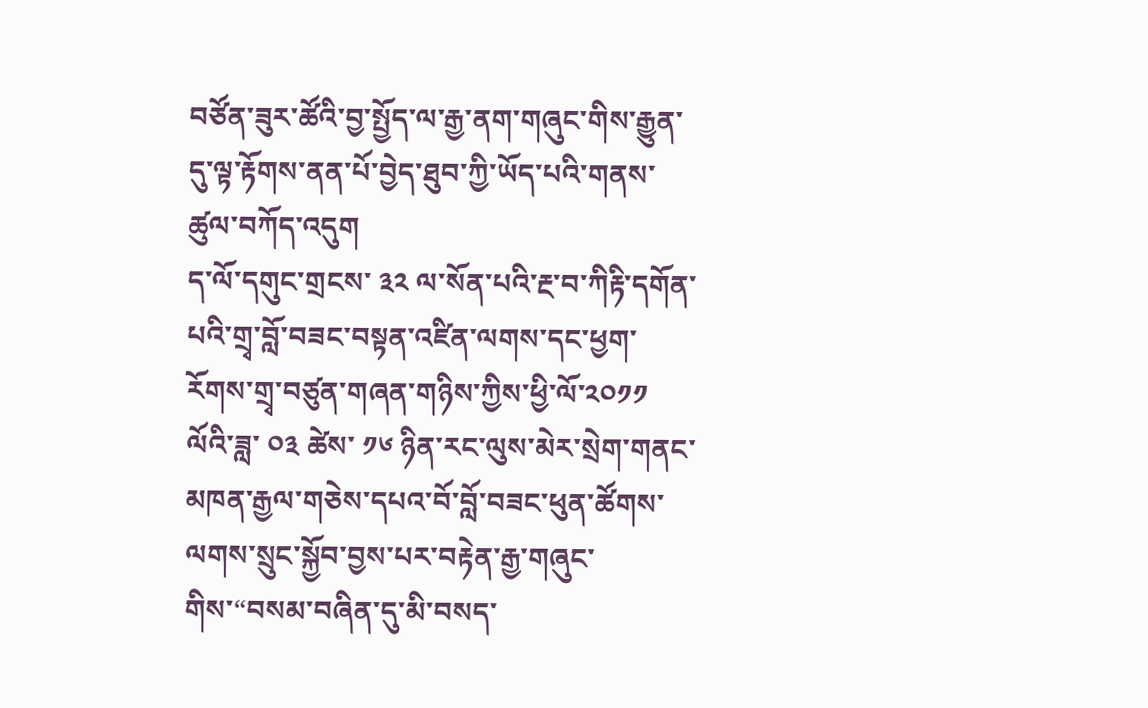བཙོན་ཟུར་ཚོའི་བྱ་སྤྱོད་ལ་རྒྱ་ནག་གཞུང་གིས་རྒྱུན་དུ་ལྟ་རྟོགས་ནན་པོ་བྱེད་ཐུབ་ཀྱི་ཡོད་པའི་གནས་ཚུལ་བཀོད་འདུག
ད་ལོ་དགུང་གྲངས་ ༣༢ ལ་སོན་པའི་རྔ་བ་ཀིརྟི་དགོན་པའི་གྲྭ་བློ་བཟང་བསྟན་འཛིན་ལགས་དང་ཕྱག་རོགས་གྲྭ་བཙུན་གཞན་གཉིས་ཀྱིས་ཕྱི་ལོ་༢༠༡༡ ལོའི་ཟླ་ ༠༣ ཚེས་ ༡༦ ཉིན་རང་ལུས་མེར་སྲེག་གནང་མཁན་རྒྱལ་གཅེས་དཔའ་བོ་བློ་བཟང་ཕུན་ཚོགས་ལགས་སྲུང་སྐྱོབ་བྱས་པར་བརྟེན་རྒྱ་གཞུང་གིས་“བསམ་བཞིན་དུ་མི་བསད་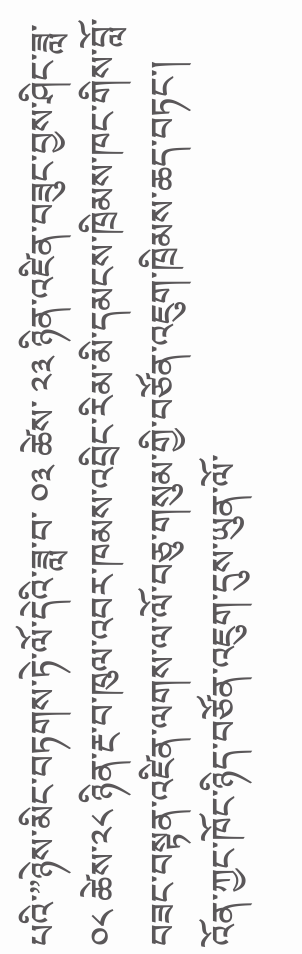པའི་”ཉེས་མིང་བཏགས་ཏེ་ལོ་དེའི་ཟླ་བ་ ༠༣ ཚེས་ ༢༣ ཉིན་འཛིན་བཟུང་བྱས་ཤིང་ཟླ་ ༠༨ ཚེས་༢༨ ཉིན་རྔ་བ་ཁུལ་འབར་ཁམས་འབྲིང་རིམ་མི་དམངས་ཁྲིམས་ཁང་གིས་བློ་བཟང་བསྟན་འཛིན་ལགས་ལ་ལོ་བཅུ་གསུམ་གྱི་བཙོན་འཇུག་ཁྲིམས་ཆད་བཏང་། འོན་ཀྱང་ཁོང་ཉིད་བཙོན་འཇུག་དུས་ཡུན་ལོ་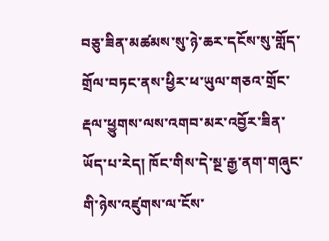བཅུ་ཟིན་མཚམས་སུ་ཉེ་ཆར་དངོས་སུ་གློད་གྲོལ་བཏང་ནས་ཕྱིར་ཕ་ཡུལ་གཅའ་གྲོང་རྡལ་ཕྱུགས་ལས་འགབ་མར་འབྱོར་ཟིན་ཡོད་པ་རེད། ཁོང་གིས་དེ་སྔ་རྒྱ་ནག་གཞུང་གི་ཉེས་འཛུགས་ལ་ངོས་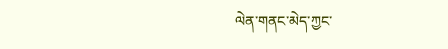ལེན་གནང་མེད་ཀྱང་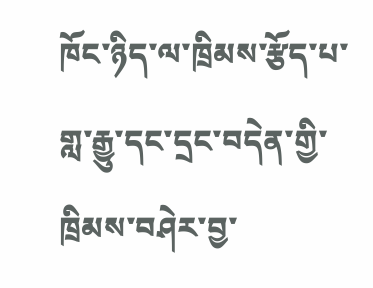ཁོང་ཉིད་ལ་ཁྲིམས་རྩོད་པ་གླ་རྒྱུ་དང་དྲང་བདེན་གྱི་ཁྲིམས་བཤེར་བྱ་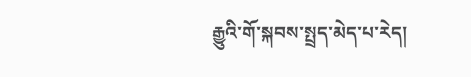རྒྱུའི་གོ་སྐབས་སྤྲད་མེད་པ་རེད།